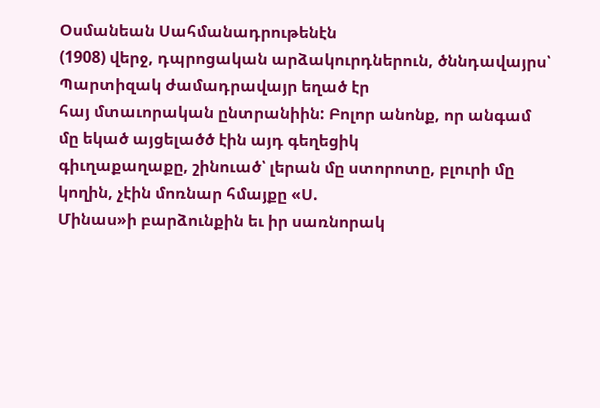Օսմանեան Սահմանադրութենէն
(1908) վերջ, դպրոցական արձակուրդներուն, ծննդավայրս՝ Պարտիզակ ժամադրավայր եղած էր
հայ մտաւորական ընտրանիին: Բոլոր անոնք, որ անգամ մը եկած այցելածծ էին այդ գեղեցիկ
գիւղաքաղաքը, շինուած՝ լերան մը ստորոտը, բլուրի մը կողին, չէին մոռնար հմայքը «Ս.
Մինաս»ի բարձունքին եւ իր սառնորակ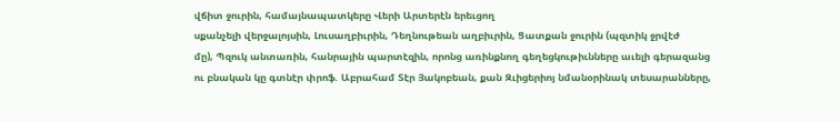վճիտ ջուրին, համայնապատկերը Վերի Արտերէն երեւցող
սքանչելի վերջալոյսին, Լուսաղբիւրին, Դեղնութեան աղբիւրին, Ցատքան ջուրին (պզտիկ ջրվէժ
մը), Պզուկ անտառին, հանրային պարտէզին, որոնց առինքնող գեղեցկութիւնները աւելի գերազանց
ու բնական կը գտնէր փրոֆ. Աբրահամ Տէր Յակոբեան, քան Զւիցերիոյ նմանօրինակ տեսարանները,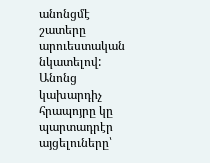անոնցմէ շատերը արուեստական նկատելով: Անոնց կախարդիչ հրապոյրը կը պարտադրէր այցելուները՝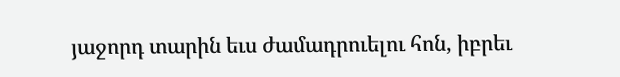յաջորդ տարին եւս ժամադրուելու հոն, իբրեւ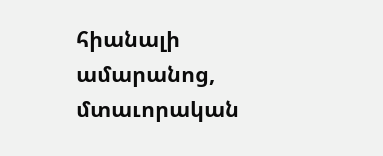հիանալի ամարանոց, մտաւորական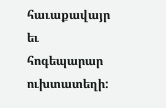հաւաքավայր
եւ հոգեպարար ուխտատեղի: